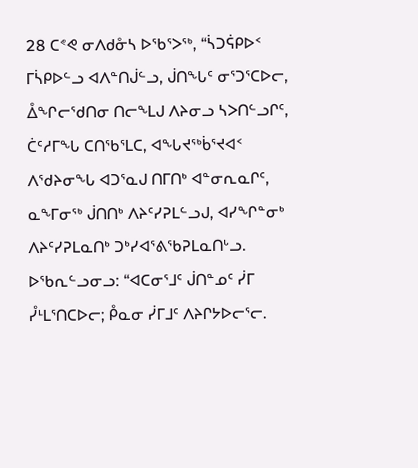28 ᑕᕝᕙ ᓂᐱᑯᓁᓴ ᐅᖃᕐᐳᖅ, “ᓵᑐᕌᑭᐅᑉ ᒥᓵᑭᐅᓪᓗ ᐊᐱᓐᑎᒎᓪᓗ, ᒎᑎᖓᑦ ᓂᕐᑐᕐᑕᐅᓕ, ᐂᖏᓕᖁᑎᓂ ᑎᓕᖕᒪᒍ ᐱᔨᓂᓗ ᓴᐳᑎᓪᓗᒋᑦ, ᑖᑦᓱᒥᖓ ᑕᑎᖃᕐᒪᑕ, ᐊᖓᔪᖅᑳᕐᔪᐊᑉ ᐱᖁᔨᓂᖓ ᐊᑐᕐᓇᒍ ᑎᒥᑎᒃ ᐊᓐᓂᕆᓇᒋᑦ, ᓇᖕᒥᓂᖅ ᒎᑎᑎᒃ ᐱᔨᑦᓯᕈᒪᓪᓗᒍ, ᐊᓯᖏᓐᓂᒃ ᐱᔨᑦᓯᕈᒪᓇᑎᒃ ᑐᒃᓯᐊᕐᕕᖃᕈᒪᓇᑎᒡᓗ.
ᐅᖃᕆᓪᓗᓂᓗ: “ᐊᑕᓂᕐᒧᑦ ᒎᑎᓐᓄᑦ ᓰᒥ ᓮᒻᒪᕐᑎᑕᐅᓕ; ᑬᓇᓂ ᓰᒥᒧᑦ ᐱᔨᒋᔭᐅᓕᕐᓕ.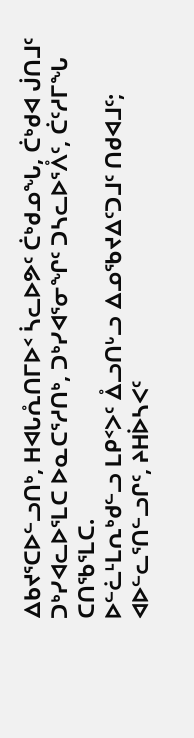ᐃᑲᔪᕐᑕᐅᓪᓗᑎᒃ, ᕼᐊᒐᕅᑎᒥᐅᑉ ᓵᓚᐅᕗᑦ ᑖᒃᑯᓄᖓ, ᑖᒃᑯᐊ ᒎᑎᒧᑦ ᑐᒃᓯᐊᓚᐅᕐᒪᑕ ᐅᓇᑕᕐᓱᑎᒃ, ᑐᒃᓯᐊᕐᓂᖏᑦ ᑐᓴᓚᐅᕐᐰᑦ, ᑖᑦᓱᒥᖓ ᑕᑎᖃᕐᒪᑕ.
ᐅᓪᓛᒻᒪᕆᒃᑯᓪᓗ ᒪᑭᑉᐳᑦ ᐂᓗᑎᒡᓗ ᐃᓄᖃᔪᐃᑦᑐᒧᑦ ᑎᑯᐊᒧᑦ; ᐊᐅᓪᓚᕐᑎᓪᓗᒋᑦ, ᔨᕼᐆᓴᐸᑦ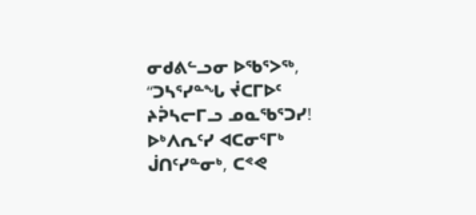ᓂᑯᕕᓪᓗᓂ ᐅᖃᕐᐳᖅ, “ᑐᓴᕐᓯᓐᖓ ᔫᑕᒥᐅᑦ ᔨᕉᓴᓕᒥᓗ ᓄᓇᖃᕐᑐᓯ! ᐅᒃᐱᕆᑦᓯ ᐊᑕᓂᕐᒥᒃ ᒎᑎᑦᓯᓐᓂᒃ, ᑕᕝᕙ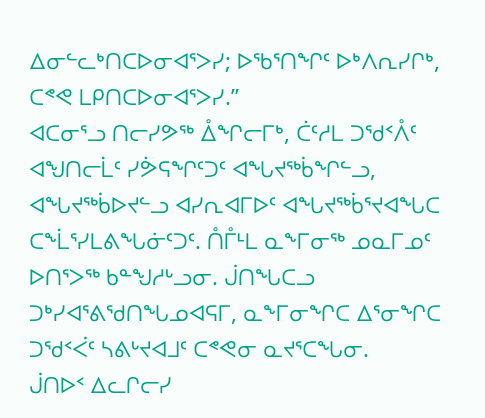ᐃᓂᓪᓚᒃᑎᑕᐅᓂᐊᕐᐳᓯ; ᐅᖃᕐᑎᖏᑦ ᐅᒃᐱᕆᓯᒋᒃ, ᑕᕝᕙ ᒪᑭᑎᑕᐅᓂᐊᕐᐳᓯ.”
ᐊᑕᓂᕐᓗ ᑎᓕᓯᕗᖅ ᐂᖏᓕᒥᒃ, ᑖᑦᓱᒪ ᑐᖁᑉᐰᑦ ᐊᖑᑎᓕᒫᑦ ᓯᕘᕋᖏᑦᑐᑦ ᐊᖓᔪᖅᑳᖏᓪᓗ, ᐊᖓᔪᖅᑳᐅᔪᓪᓗ ᐊᓯᕆᐊᒥᐅᑦ ᐊᖓᔪᖅᑳᕐᔪᐊᖓᑕ ᑕᖕᒫᕐᓯᒪᕕᖓᓃᑦᑐᑦ. ᑍᒤᒻᒪ ᓇᖕᒥᓂᖅ ᓄᓇᒥᓄᑦ ᐅᑎᕐᐳᖅ ᑲᓐᖑᓱᒡᓗᓂ. ᒎᑎᖓᑕᓗ ᑐᒃᓯᐊᕐᕕᖁᑎᖓᓄᐊᕋᒥ, ᓇᖕᒥᓂᖏᑕ ᐃᕐᓂᖏᑕ ᑐᖁᑉᐹᑦ ᓴᕕᒡᔪᐊᒧᑦ ᑕᕝᕙᓂ ᓇᔪᕐᑕᖓᓂ.
ᒎᑎᐅᑉ ᐃᓚᒋᓕᓯ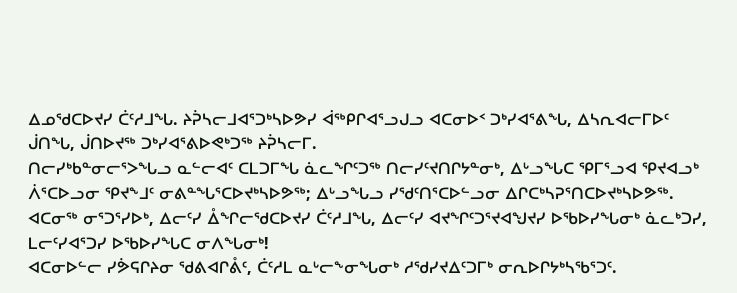ᐃᓄᖁᑕᐅᔪᓯ ᑖᑦᓱᒧᖓ. ᔨᕉᓴᓕᒧᐊᕐᑐᒃᓴᐅᕗᓯ ᐋᖅᑭᒋᐊᕐᓗᒍᓗ ᐊᑕᓂᐅᑉ ᑐᒃᓯᐊᕐᕕᖓ, ᐃᓴᕆᐊᓕᒥᐅᑦ ᒎᑎᖓ, ᒎᑎᐅᔪᖅ ᑐᒃᓯᐊᕐᕕᐅᕙᒃᑐᖅ ᔨᕉᓴᓕᒥ.
ᑎᓕᓯᒃᑲᓐᓂᓕᕐᐳᖓᓗ ᓇᓪᓕᐊᑦ ᑕᒪᑐᒥᖓ ᓈᓚᖏᑦᑐᖅ ᑎᓕᓯᑦᔪᑎᒋᔭᓐᓂᒃ, ᐃᒡᓗᖓᑕ ᕿᒥᕐᓗᐊ ᕿᔪᐊᓗᒃ ᐲᕐᑕᐅᓗᓂ ᕿᔪᖕᒧᑦ ᓂᕕᓐᖓᕐᑕᐅᔪᒃᓴᐅᕗᖅ; ᐃᒡᓗᖓᓗ ᓯᖁᑦᑎᕐᑕᐅᓪᓗᓂ ᐃᒋᑕᒃᓴᕈᕐᑎᑕᐅᔪᒃᓴᐅᕗᖅ.
ᐊᑕᓂᖅ ᓂᕐᑐᕐᓯᐅᒃ, ᐃᓕᑦᓯ ᐂᖏᓕᖁᑕᐅᔪᓯ ᑖᑦᓱᒧᖓ, ᐃᓕᑦᓯ ᐊᔪᖏᑦᑐᕐᔪᐊᖑᔪᓯ ᐅᖃᐅᓯᖓᓂᒃ ᓈᓚᒃᑐᓯ, ᒪᓕᑦᓯᐊᕐᑐᓯ ᐅᖃᐅᓯᖓᑕ ᓂᐱᖓᓂᒃ!
ᐊᑕᓂᐅᓪᓕ ᓯᕘᕋᒋᔨᓂ ᖁᕕᐊᒋᕔᑦ, ᑖᑦᓱᒪ ᓇᒡᓕᖕᓂᖓᓂᒃ ᓱᖁᓯᔪᐃᑦᑐᒥᒃ ᓂᕆᐅᒋᔭᒃᓴᖃᕐᑐᑦ.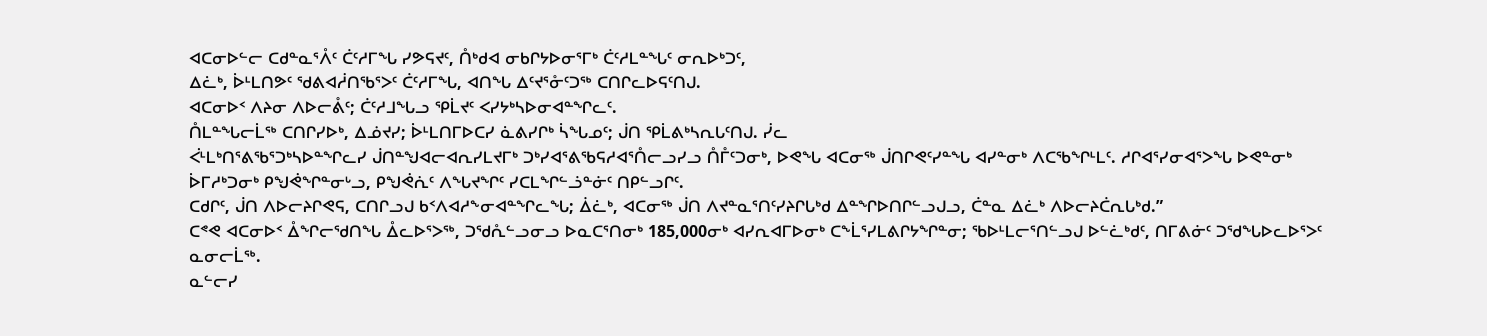ᐊᑕᓂᐅᓪᓕ ᑕᑯᓐᓇᕐᐰᑦ ᑖᑦᓱᒥᖓ ᓯᕗᕋᔪᑦ, ᑍᒃᑯᐊ ᓂᑲᒋᔭᐅᓂᕐᒥᒃ ᑖᑦᓱᒪᓐᖓᑦ ᓂᕆᐅᒃᑐᑦ,
ᐃᓛᒃ, ᐆᒻᒪᑎᕗᑦ ᖁᕕᐊᓲᑎᖃᕐᐳᑦ ᑖᑦᓱᒥᖓ, ᐊᑎᖓ ᐃᑦᔪᕐᓁᑦᑐᖅ ᑕᑎᒋᓚᐅᕋᑦᑎᒍ.
ᐊᑕᓂᐅᑉ ᐱᔨᓂ ᐱᐅᓕᕔᑦ; ᑖᑦᓱᒧᖓᓗ ᕿᒫᔪᑦ ᐸᓯᔭᒃᓴᐅᓂᐊᓐᖏᓚᑦ.
ᑍᒪᓐᖓᓕᒫᖅ ᑕᑎᒋᓯᐅᒃ, ᐃᓅᔪᓯ; ᐆᒻᒪᑎᒥᐅᑕᓯ ᓈᕕᓯᒋᒃ ᓵᖓᓄᑦ; ᒎᑎ ᕿᒫᕕᒃᓴᕆᒐᑦᑎᒍ. ᓰᓚ
ᐹᒻᒪᒃᑎᕐᕕᖃᕐᑐᒃᓴᐅᓐᖏᓚᓯ ᒎᑎᓐᖑᐊᓕᐊᕆᓯᒪᔪᒥᒃ ᑐᒃᓯᐊᕐᕕᖃᕋᓱᐊᕐᑍᓕᓗᓯᓗ ᑍᒤᑦᑐᓂᒃ, ᐅᕙᖓ ᐊᑕᓂᖅ ᒎᑎᒋᕙᑦᓯᓐᖓ ᐊᓯᓐᓂᒃ ᐱᑕᖃᖏᒻᒪᑦ. ᓱᒋᐊᕐᓯᓂᐊᕐᐳᖓ ᐅᕙᓐᓂᒃ ᐆᒥᓱᒃᑐᓂᒃ ᑭᖑᕚᖏᓐᓂᒡᓗ, ᑭᖑᕚᕇᑦ ᐱᖓᔪᖏᑦ ᓯᑕᒪᖏᓪᓘᓐᓃᑦ ᑎᑭᓪᓗᒋᑦ.
ᑕᑯᒋᑦ, ᒎᑎ ᐱᐅᓕᔨᒋᕙᕋ, ᑕᑎᒋᓗᒍ ᑲᑉᐱᐊᓱᖕᓂᐊᓐᖏᓚᖓ; ᐄᓛᒃ, ᐊᑕᓂᖅ ᒎᑎ ᐱᔪᓐᓇᕐᑎᑦᓯᔨᒋᒐᒃᑯ ᐃᓐᖏᐅᑎᒋᓪᓗᒍᓗ, ᑖᓐᓇ ᐃᓛᒃ ᐱᐅᓕᔨᑖᕆᒐᒃᑯ.”
ᑕᕝᕙ ᐊᑕᓂᐅᑉ ᐂᖏᓕᖁᑎᖓ ᐂᓚᐅᕐᐳᖅ, ᑐᖁᕅᓪᓗᓂᓗ ᐅᓇᑕᕐᑎᓂᒃ 185,000ᓂᒃ ᐊᓯᕆᐊᒥᐅᓂᒃ ᑕᖕᒫᕐᓯᒪᕕᒋᔭᖏᓐᓂ; ᖃᐅᒻᒪᓕᕐᑎᓪᓗᒍ ᐅᓪᓛᒃᑯᑦ, ᑎᒥᕕᓃᑦ ᑐᖁᖓᐅᓚᐅᕐᐳᑦ ᓇᓂᓕᒫᖅ.
ᓇᓪᓕᓯ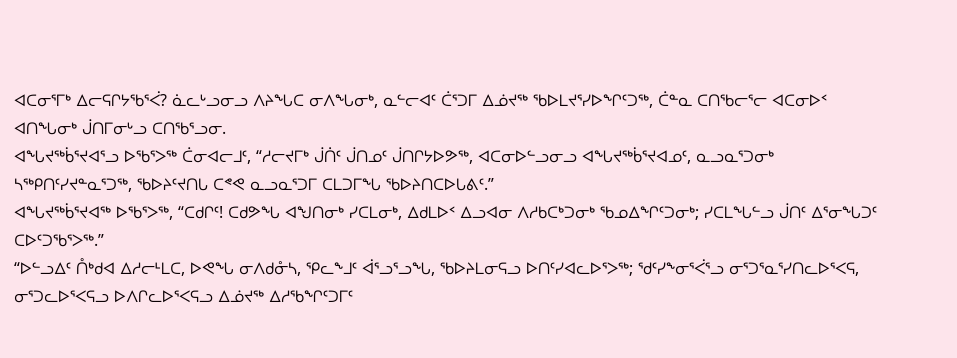ᐊᑕᓂᕐᒥᒃ ᐃᓕᕋᒋᔭᖃᕐᐹ? ᓈᓚᒡᓗᓂᓗ ᐱᔨᖓᑕ ᓂᐱᖓᓂᒃ, ᓇᓪᓕᐊᑦ ᑖᕐᑐᒥ ᐃᓅᔪᖅ ᖃᐅᒪᔪᕐᓯᐅᖏᑦᑐᖅ, ᑖᓐᓇ ᑕᑎᖃᓕᕐᓕ ᐊᑕᓂᐅᑉ ᐊᑎᖓᓂᒃ ᒎᑎᒥᓂᒡᓗ ᑕᑎᖃᕐᓗᓂ.
ᐊᖓᔪᖅᑳᕐᔪᐊᕐᓗ ᐅᖃᕐᐳᖅ ᑖᓂᐊᓕᒧᑦ, “ᓱᓕᔪᒥᒃ ᒎᑏᑦ ᒎᑎᓄᑦ ᒎᑎᒋᔭᐅᕗᖅ, ᐊᑕᓂᐅᓪᓗᓂᓗ ᐊᖓᔪᖅᑳᕐᔪᐊᓄᑦ, ᓇᓗᓇᕐᑐᓂᒃ ᓴᖅᑭᑎᑦᓯᔪᓐᓇᕐᑐᖅ, ᖃᐅᔨᑦᔪᑎᒐ ᑕᕝᕙ ᓇᓗᓇᕐᑐᒥ ᑕᒪᑐᒥᖓ ᖃᐅᔨᑎᑕᐅᒐᕕᑦ.”
ᐊᖓᔪᖅᑳᕐᔪᐊᖅ ᐅᖃᕐᐳᖅ, “ᑕᑯᒋᑦ! ᑕᑯᕗᖓ ᐊᖑᑎᓂᒃ ᓯᑕᒪᓂᒃ, ᐃᑯᒪᐅᑉ ᐃᓗᐊᓂ ᐱᓱᑲᑕᒃᑐᓂᒃ ᖃᓄᐃᖏᑦᑐᓂᒃ; ᓯᑕᒪᖓᓪᓗ ᒎᑎᑦ ᐃᕐᓂᖓᑐᑦ ᑕᐅᑦᑐᖃᕐᐳᖅ.”
“ᐅᓪᓗᐃᑦ ᑍᒃᑯᐊ ᐃᓱᓕᒻᒪᑕ, ᐅᕙᖓ ᓂᐱᑯᓁᓴ, ᕿᓚᖕᒧᑦ ᐋᕐᓗᕐᓗᖓ, ᖃᐅᔨᒪᓂᕋᓗ ᐅᑎᑦᓯᐊᓚᐅᕐᐳᖅ; ᖁᑦᓯᖕᓂᕐᐹᕐᓗ ᓂᕐᑐᕐᓇᕐᓯᑎᓚᐅᕐᐸᕋ, ᓂᕐᑐᓚᐅᕐᐸᕋᓗ ᐅᐱᒋᓚᐅᕐᐸᕋᓗ ᐃᓅᔪᖅ ᐃᓱᖃᖏᑦᑐᒥᑦ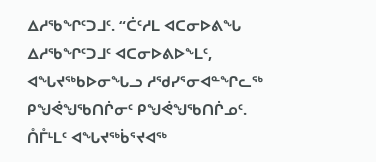ᐃᓱᖃᖏᑦᑐᒧᑦ. “ᑖᑦᓱᒪ ᐊᑕᓂᐅᕕᖓ ᐃᓱᖃᖏᑦᑐᒧᑦ ᐊᑕᓂᐅᕕᐅᖕᒪᑦ, ᐊᖓᔪᖅᑲᐅᓂᖓᓗ ᓱᖁᓯᕐᓂᐊᓐᖏᓚᖅ ᑭᖑᕚᖑᖃᑎᒌᓂᑦ ᑭᖑᕚᖑᖃᑎᒌᓄᑦ.
ᑍᒤᒻᒪᑦ ᐊᖓᔪᖅᑳᕐᔪᐊᖅ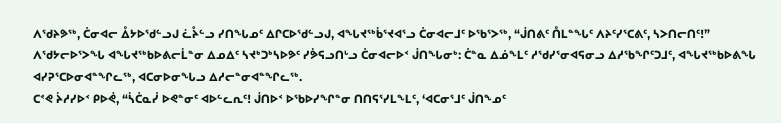ᐱᖁᔨᕗᖅ, ᑖᓂᐊᓕ ᐂᔭᐅᖁᓪᓗᒍ ᓛᔧᓪᓗ ᓯᑎᖓᓄᑦ ᐃᒋᑕᐅᖁᓪᓗᒍ, ᐊᖓᔪᖅᑳᕐᔪᐊᕐᓗ ᑖᓂᐊᓕᒧᑦ ᐅᖃᕐᐳᖅ, “ᒎᑎᕕᑦ ᑍᒪᓐᖓᑦ ᐱᔨᑦᓯᕐᑕᕕᑦ, ᓴᐳᑎᓕᑎᑦ!”
ᐱᖁᔭᓕᐅᕐᐳᖓ ᐊᖓᔪᖅᑲᐅᕕᓕᒫᓐᓂ ᐃᓄᐃᑦ ᓴᔪᒃᑐᒃᓴᐅᕗᑦ ᓯᕘᕋᓗᑎᒡᓗ ᑖᓂᐊᓕᐅᑉ ᒎᑎᖓᓂᒃ: ᑖᓐᓇ ᐃᓅᖕᒪᑦ ᓱᖁᓯᕐᓂᐊᕋᓂᓗ ᐃᓱᖃᖏᑦᑐᒧᑦ, ᐊᖓᔪᖅᑲᐅᕕᖓ ᐊᓯᕈᕐᑕᐅᓂᐊᓐᖏᓚᖅ, ᐊᑕᓂᐅᓂᖓᓗ ᐃᓱᓕᓐᓂᐊᓐᖏᓚᖅ.
ᑕᕝᕙ ᔩᓱᓯᐅᑉ ᑭᐅᕚ, “ᓵᑖᓇᓰ ᐅᕙᓐᓂᑦ ᐊᐅᓪᓚᕆᑦ! ᒎᑎᐅᑉ ᐅᖃᐅᓯᖏᓐᓂ ᑎᑎᕋᕐᓯᒪᖕᒪᑦ, ‘ᐊᑕᓂᕐᒧᑦ ᒎᑎᖕᓄᑦ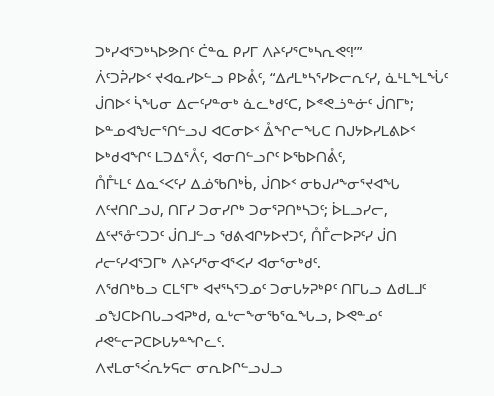ᑐᒃᓯᐊᕐᑐᒃᓴᐅᕗᑎᑦ ᑖᓐᓇ ᑭᓯᒥ ᐱᔨᑦᓯᕐᑕᒃᓴᕆᕙᑦ!’”
ᐲᑦᑐᕉᓯᐅᑉ ᔪᐊᓇᓯᐅᓪᓗ ᑭᐅᕔᑦ, “ᐃᓱᒪᒃᓴᕐᓯᐅᓕᕆᑦᓯ, ᓈᒻᒪᖕᒪᖔᑦ ᒎᑎᐅᑉ ᓵᖓᓂ ᐃᓕᑦᓯᓐᓂᒃ ᓈᓚᒃᑯᑦᑕ, ᐅᕝᕙᓘᓐᓃᑦ ᒎᑎᒥᒃ;
ᐅᓐᓄᐊᖑᓕᕐᑎᓪᓗᒍ ᐊᑕᓂᐅᑉ ᐂᖏᓕᖓᑕ ᑎᒍᔭᐅᓯᒪᕕᐅᑉ ᐅᒃᑯᐊᖏᑦ ᒪᑐᐃᕐᐰᑦ, ᐊᓂᑎᓪᓗᒋᑦ ᐅᖃᐅᑎᕔᑦ,
ᑍᒤᒻᒪᑦ ᐃᓇᑉᐸᑦᓯ ᐃᓅᖃᑎᒃᑳ, ᒎᑎᐅᑉ ᓂᑲᒍᓱᖕᓂᕐᔪᐊᖓ ᐱᑦᔪᑎᒋᓗᒍ, ᑎᒥᓯ ᑐᓂᓯᒋᒃ ᑐᓂᕐᕈᑎᒃᓴᑐᑦ; ᐆᒪᓗᓯᓕ, ᐃᑦᔪᕐᓁᑦᑐᑐᑦ ᒎᑎᒧᓪᓗ ᖁᕕᐊᒋᔭᐅᔪᑐᑦ, ᑍᒤᓕᐅᕈᑦᓯ ᒎᑎ ᓱᓕᑦᓯᐊᕐᑐᒥᒃ ᐱᔨᑦᓯᕐᓂᐊᕐᐸᓯ ᐊᓂᕐᓂᒃᑯᑦ.
ᐱᖁᑎᒃᑲᓗ ᑕᒪᕐᒥᒃ ᐊᔪᕐᓴᕐᑐᓄᑦ ᑐᓂᒐᔭᕈᒃᑭᑦ ᑎᒥᒐᓗ ᐃᑯᒪᒧᑦ ᓄᖑᑕᐅᑎᒐᓗᐊᕈᒃᑯ, ᓇᒡᓕᖕᓂᖃᕐᓇᖓᓗ, ᐅᕙᓐᓄᑦ ᓱᕙᓪᓕᕈᑕᐅᒐᔭᓐᖏᓚᑦ.
ᐱᔪᒪᓂᕐᐹᕆᔭᕋᓕ ᓂᕆᐅᒋᓪᓗᒍᓗ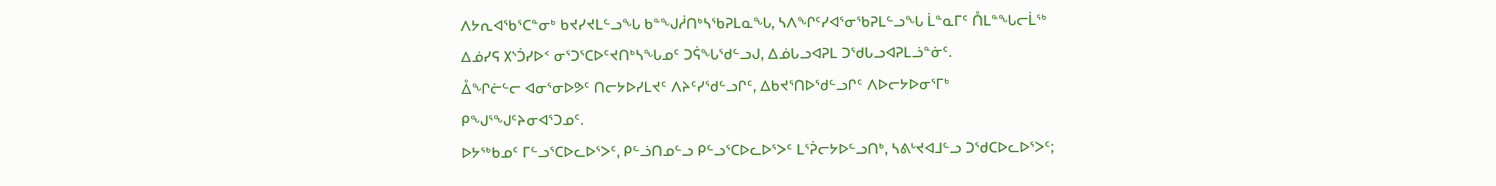ᐱᔭᕆᐊᖃᕐᑕᓐᓂᒃ ᑲᔪᓯᔪᒪᓪᓗᖓ ᑲᓐᖑᓲᑎᒃᓴᖃᕈᒪᓇᖓ, ᓴᐱᖏᑦᓯᐊᕐᓂᖃᕈᒪᓪᓗᖓ ᒫᓐᓇᒥᑦ ᑍᒪᓐᖓᓕᒫᖅ ᐃᓅᓯᕋ ᙭ᔅᑑᓯᐅᑉ ᓂᕐᑐᕐᑕᐅᑦᔪᑎᒃᓴᖓᓄᑦ ᑐᕌᖓᖁᓪᓗᒍ, ᐃᓅᒐᓗᐊᕈᒪ ᑐᖁᒐᓗᐊᕈᒪᓘᓐᓃᑦ.
ᐂᖏᓖᓪᓕ ᐊᓂᕐᓂᐅᕗᑦ ᑎᓕᔭᐅᓯᒪᔪᑦ ᐱᔨᑦᓯᖁᓪᓗᒋᑦ, ᐃᑲᔪᕐᑎᐅᖁᓪᓗᒋᑦ ᐱᐅᓕᔭᐅᓂᕐᒥᒃ ᑭᖑᕐᖑᑦᔨᓂᐊᕐᑐᓄᑦ.
ᐅᔭᖅᑲᓄᑦ ᒥᓪᓗᕐᑕᐅᓚᐅᕐᐳᑦ, ᑭᓪᓘᑎᓄᓪᓗ ᑭᓪᓗᕐᑕᐅᓚᐅᕐᐳᑦ ᒪᕐᕉᓕᔭᐅᓪᓗᑎᒃ, ᓴᕕᒡᔪᐊᒧᓪᓗ ᑐᖁᑕᐅᓚᐅᕐᐳᑦ;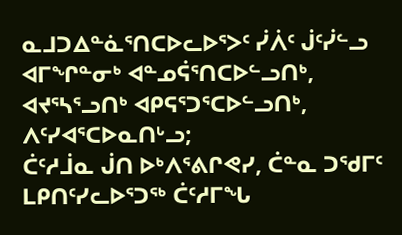ᓇᒧᑐᐃᓐᓈᕐᑎᑕᐅᓚᐅᕐᐳᑦ ᓰᐲᑦ ᒎᑦᓰᓪᓗ ᐊᒥᖏᓐᓂᒃ ᐊᓐᓄᕌᕐᑎᑕᐅᓪᓗᑎᒃ, ᐊᔪᕐᓴᕐᓗᑎᒃ ᐊᑭᕋᕐᑐᕐᑕᐅᓪᓗᑎᒃ, ᐱᑦᓯᐊᕐᑕᐅᓇᑎᒡᓗ;
ᑖᑦᓱᒨᓇ ᒎᑎ ᐅᒃᐱᕐᕕᒋᕙᓯ, ᑖᓐᓇ ᑐᖁᒥᑦ ᒪᑭᑎᑦᓯᓚᐅᕐᑐᖅ ᑖᑦᓱᒥᖓ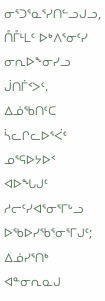ᓂᕐᑐᕐᓇᕐᓯᑎᓪᓗᒍᓗ, ᑍᒤᒻᒪᑦ ᐅᒃᐱᕐᓂᑦᓯ ᓂᕆᐅᖕᓂᓯᓗ ᒎᑎᒦᑉᐳᑦ.
ᐃᓅᖃᑎᑦᑕ ᓵᓚᒋᓚᐅᕐᐹᑦ ᓄᕐᕋᐅᔭᐅᑉ ᐊᐅᖓᒍᑦ ᓱᓕᑦᓯᐊᕐᓂᕐᒥᒡᓗ ᐅᖃᐅᓯᖃᕐᓂᕐᒥᒍᑦ; ᐃᓅᓯᕐᑎᒃ ᐊᓐᓂᕆᓇᒍ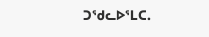ᑐᖁᓚᐅᕐᒪᑕ.